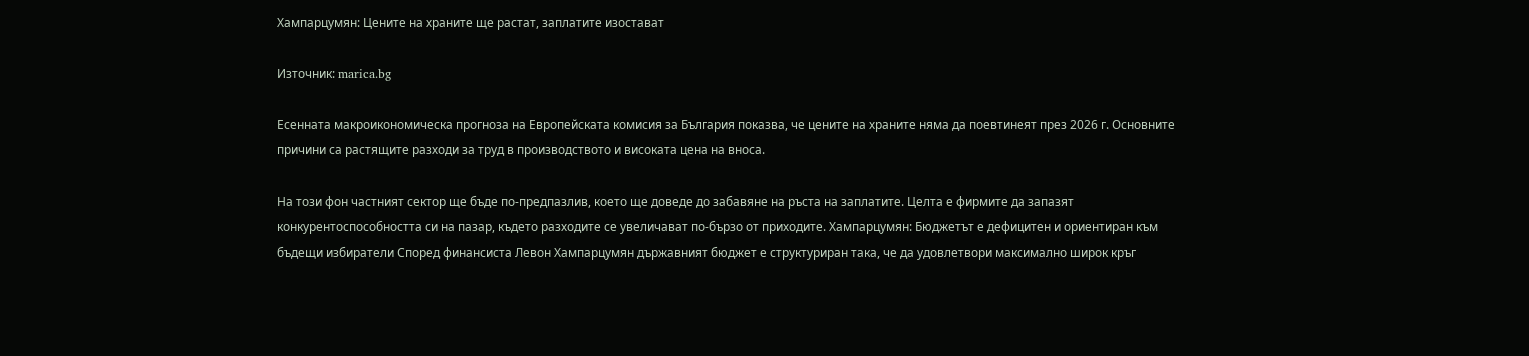Хампарцумян: Цените на храните ще растат, заплатите изостават

Източник: marica.bg

Есенната макроикономическа прогноза на Европейската комисия за България показва, че цените на храните няма да поевтинеят през 2026 г. Основните причини са растящите разходи за труд в производството и високата цена на вноса.

На този фон частният сектор ще бъде по-предпазлив, което ще доведе до забавяне на ръста на заплатите. Целта е фирмите да запазят конкурентоспособността си на пазар, където разходите се увеличават по-бързо от приходите. Хампарцумян: Бюджетът е дефицитен и ориентиран към бъдещи избиратели Според финансиста Левон Хампарцумян държавният бюджет е структуриран така, че да удовлетвори максимално широк кръг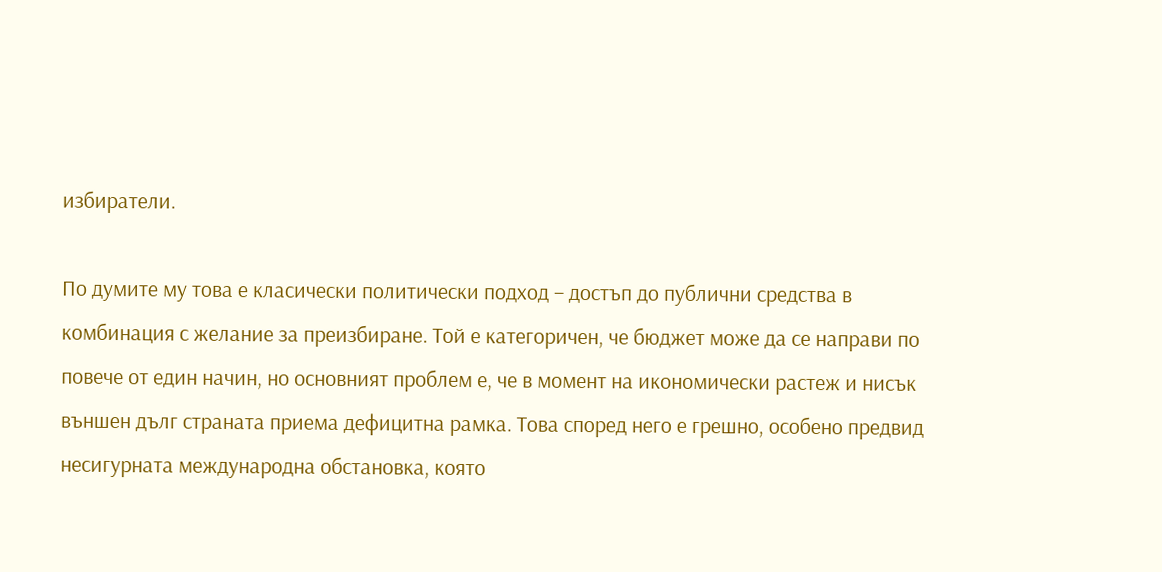избиратели.

По думите му това е класически политически подход – достъп до публични средства в комбинация с желание за преизбиране. Той е категоричен, че бюджет може да се направи по повече от един начин, но основният проблем е, че в момент на икономически растеж и нисък външен дълг страната приема дефицитна рамка. Това според него е грешно, особено предвид несигурната международна обстановка, която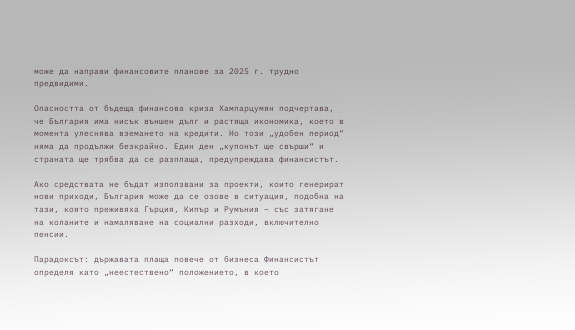може да направи финансовите планове за 2025 г. трудно предвидими.

Опасността от бъдеща финансова криза Хампарцумян подчертава, че България има нисък външен дълг и растяща икономика, което в момента улеснява вземането на кредити. Но този „удобен период“ няма да продължи безкрайно. Един ден „купонът ще свърши“ и страната ще трябва да се разплаща, предупреждава финансистът.

Ако средствата не бъдат използвани за проекти, които генерират нови приходи, България може да се озове в ситуация, подобна на тази, която преживяха Гърция, Кипър и Румъния – със затягане на коланите и намаляване на социални разходи, включително пенсии.

Парадоксът: държавата плаща повече от бизнеса Финансистът определя като „неестествено“ положението, в което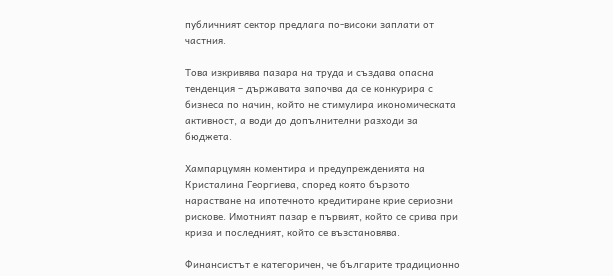публичният сектор предлага по-високи заплати от частния.

Това изкривява пазара на труда и създава опасна тенденция – държавата започва да се конкурира с бизнеса по начин, който не стимулира икономическата активност, а води до допълнителни разходи за бюджета.

Хампарцумян коментира и предупрежденията на Кристалина Георгиева, според която бързото нарастване на ипотечното кредитиране крие сериозни рискове. Имотният пазар е първият, който се срива при криза и последният, който се възстановява.

Финансистът е категоричен, че българите традиционно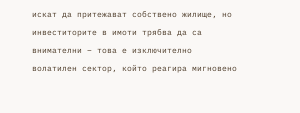искат да притежават собствено жилище, но инвеститорите в имоти трябва да са внимателни – това е изключително волатилен сектор, който реагира мигновено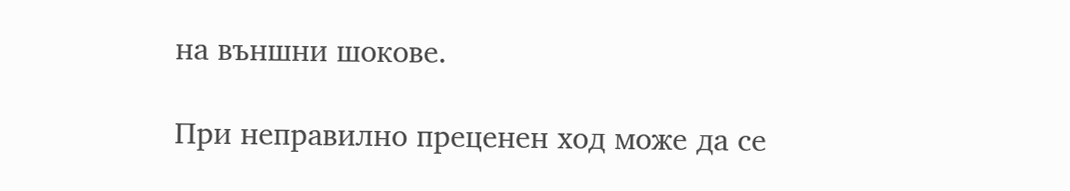на външни шокове.

При неправилно преценен ход може да се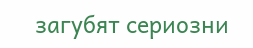загубят сериозни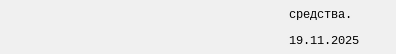средства.

19.11.2025